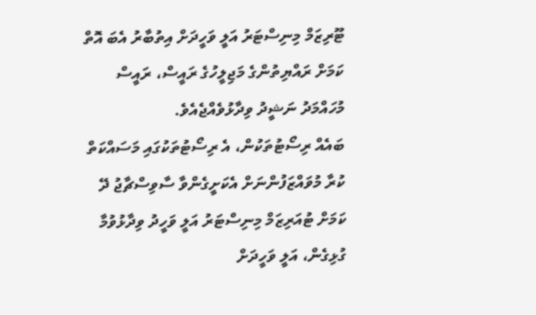ޓޫރިޒަމް މިނިސްޓަރު އަލީ ވަހީދަށް އިތުބާރު އެބަ އޮތް ކަމަށް ރައްޔިތުންގެ މަޖިލީހުގެ ރައީސް، ރައީސް މުހައްމަދު ނަޝީދު ވިދާޅުވެއްޖެއެވެ.
ބައެއް ރިސޯޓުތަކުން، އެ ރިސޯޓުތަކުގައި މަސައްކަތް ކުރާ މުވައްޒަފުންނަށް އެކަށީގެންވާ ސާވިސްޗާޖު ދޭ ކަމަށް ޓުއަރިޒަމް މިނިސްޓަރު އަލީ ވަހީދު ވިދާޅުވުމާ ގުޅިގެން، އަލީ ވަހީދަށް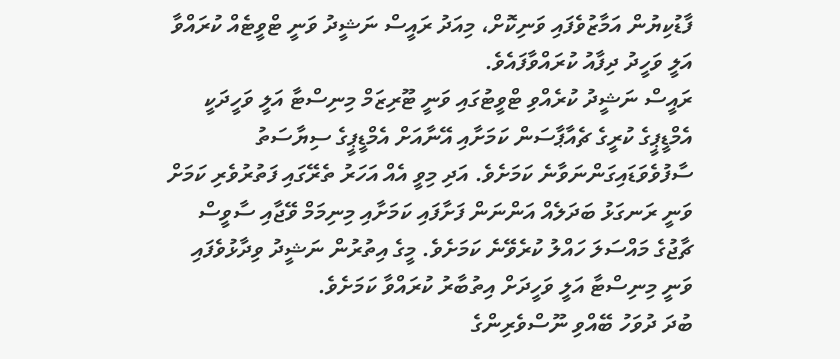ފާޑުކިޔުން އަމާޒުވެފައި ވަނިކޮށް، މިއަދު ރައީސް ނަޝީދު ވަނީ ޓްވީޓެއް ކުރައްވާ އަލީ ވަހީދު ދިފާއު ކުރައްވާފައެވެ.
ރައީސް ނަޝީދު ކުރެއްވި ޓްވީޓުގައި ވަނީ ޓޫރިޒަމް މިނިސްޓާ އަލީ ވަހީދަކީ އެމްޑީޕީގެ ކުރީގެ ޗެއާޕާސަން ކަމަށާއި އޭނާއަށް އެމްޑީޕީގެ ސިޔާސަތު ސާފުވެވަޑައިގަންނަވާނެ ކަމަށެވެ. އަދި މިވީ އެއް އަހަރު ތެރޭގައި ފަތުރުވެރި ކަމަށް ވަނީ ރަނގަޅު ބަދަލެއް އަންނަން ފަށާފައި ކަމަށާއި މިނިމަމް ވޭޖާއި ސާވީސް ޗާޖުގެ މައްސަލަ ހައްލު ކުރެވޭނެ ކަމަށެވެ. މީގެ އިތުރުން ނަޝީދު ވިދާޅުވެފައި ވަނީ މިނިސްޓާ އަލީ ވަހީދަށް އިތުބާރު ކުރައްވާ ކަމަށެވެ.
ބުދަ ދުވަހު ބޭއްވި ނޫސްވެރިންގެ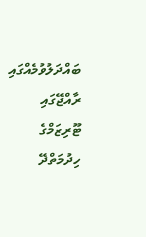ބައްދަލުވުމެއްގައި ރާއްޖޭގައި ޓޫރިޒަމްގެ ހިދުމަތްދޭ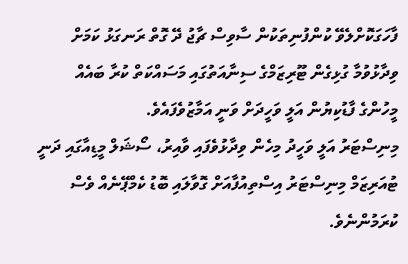ފާހަގަކޮށްލެވޭ ކުންފުނިތަކުން ސާވިސް ޗާޖު ދޭ ގޮތް ރަނގަޅު ކަމަށް ވިދާޅުވުމާ ގުޅިގެން ޓޫރިޒަމްގެ ސިނާއަތުގައި މަސައްކަތް ކުރާ ބައެއް މީހުންގެ ފާޑުކިޔުން އަލީ ވަހީދަށް ވަނީ އަމާޒުވެފައެވެ.
މިނިސްޓަރު އަލީ ވަހީދު މިހެން ވިދާޅުވެފައި ވާއިރު، ސޯޝަލް މީޑިއާގައި ދަނީ ޓުއަރިޒަމް މިނިސްޓަރު އިސްތިއުފާއަށް ގޮވާލައި ބޮޑު ކެމްޕޭނެއް ވެސް ކުރަމުންނެވެ.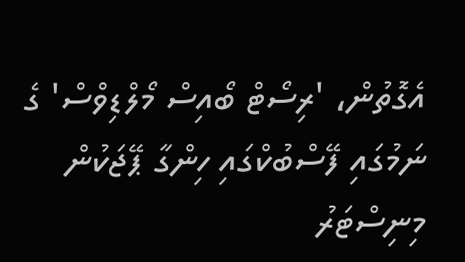އެގޮތުން، 'ރިސޯޓް ބޯއިސް މޯލްޑިވްސް' ގެ ނަމުގައި ފޭސްބުކްގައި ހިންގާ ޕޭޖަކުން މިނިސްޓަރު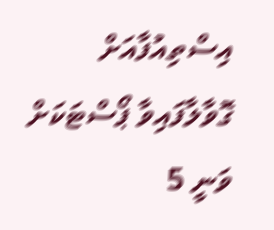އިސްތިއުފާއަށް ގޮވާލާފައިވާ ޕޯސްޓަކަށް ވަނީ 5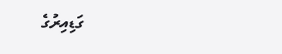ގަޑިއިރުގެ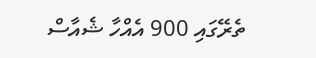ތެރޭގައި 900 އެއްހާ ޝެއާސް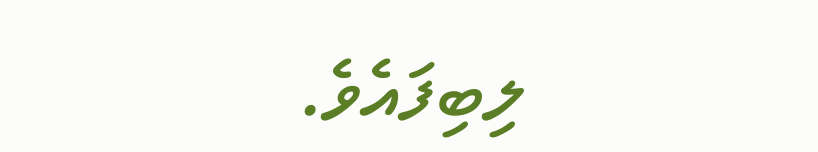ލިބިފައެވެ.